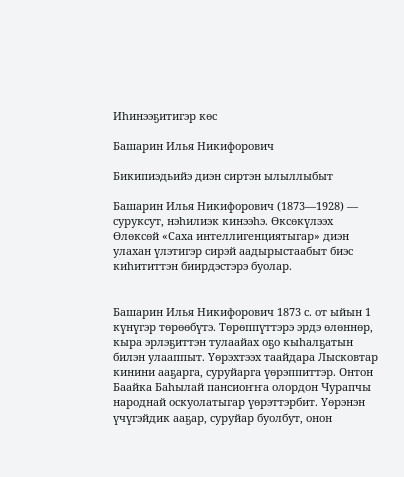Иһинээҕитигэр көс

Башарин Илья Никифорович

Бикипиэдьийэ диэн сиртэн ылыллыбыт

Башарин Илья Никифорович (1873—1928) — суруксут, нэһилиэк кинээһэ. Өксөкүлээх Өлөксөй «Саха интеллигенциятыгар» диэн улахан үлэтигэр сирэй аадырыстаабыт биэс киһититтэн биирдэстэрэ буолар.


Башарин Илья Никифорович 1873 с. от ыйын 1 күнүгэр төрөөбүтэ. Төрөппүттэрэ эрдэ өлөннөр, кыра эрлэҕиттэн тулаайах оҕо кыһалҕатын билэн улааппыт. Үөрэхтээх таайдара Лысковтар кинини ааҕарга, суруйарга үөрэппиттэр. Онтон Баайка Баһылай пансиоҥҥа олордон Чурапчы народнай оскуолатыгар үөрэттэрбит. Үөрэнэн үчүгэйдик ааҕар, суруйар буолбут, онон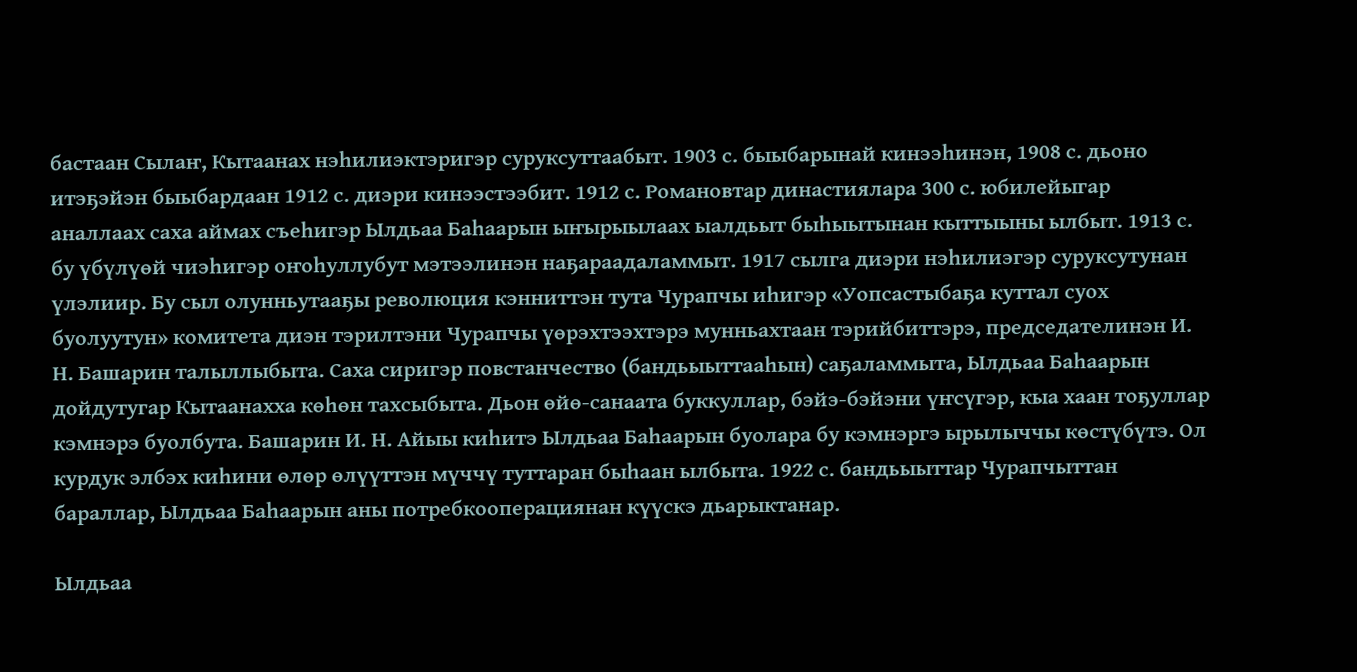бастаан Сылаҥ, Кытаанах нэһилиэктэригэр суруксуттаабыт. 1903 с. быыбарынай кинээһинэн, 1908 с. дьоно итэҕэйэн быыбардаан 1912 с. диэри кинээстээбит. 1912 с. Романовтар династиялара 300 с. юбилейыгар аналлаах саха аймах съеһигэр Ылдьаа Баһаарын ыҥырыылаах ыалдьыт быһыытынан кыттыыны ылбыт. 1913 с. бу үбүлүөй чиэһигэр оҥоһуллубут мэтээлинэн наҕараадаламмыт. 1917 сылга диэри нэһилиэгэр суруксутунан үлэлиир. Бу сыл олунньутааҕы революция кэнниттэн тута Чурапчы иһигэр «Уопсастыбаҕа куттал суох буолуутун» комитета диэн тэрилтэни Чурапчы үөрэхтээхтэрэ мунньахтаан тэрийбиттэрэ, председателинэн И. Н. Башарин талыллыбыта. Саха сиригэр повстанчество (бандьыыттааһын) саҕаламмыта, Ылдьаа Баһаарын дойдутугар Кытаанахха көһөн тахсыбыта. Дьон өйө-санаата буккуллар, бэйэ-бэйэни үҥсүгэр, кыа хаан тоҕуллар кэмнэрэ буолбута. Башарин И. Н. Айыы киһитэ Ылдьаа Баһаарын буолара бу кэмнэргэ ырылыччы көстүбүтэ. Ол курдук элбэх киһини өлөр өлүүттэн мүччү туттаран быһаан ылбыта. 1922 с. бандьыыттар Чурапчыттан бараллар, Ылдьаа Баһаарын аны потребкооперациянан күүскэ дьарыктанар.

Ылдьаа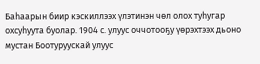Баһаарын биир кэскиллээх үлэтинэн чөл олох туһугар охсуһуута буолар. 1904 с. улуус оччотооҕу үөрэхтээх дьоно мустан Боотуруускай улуус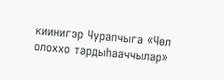киинигэр Чурапчыга «Чөл олоххо тардыһааччылар»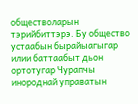обществоларын тэрийбиттэрэ. Бу общество устаабын бырайыагыгар илии баттаабыт дьон ортотугар Чурапчы инороднай управатын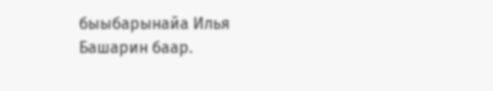быыбарынайа Илья Башарин баар.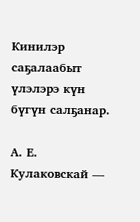Кинилэр саҕалаабыт үлэлэрэ күн бүгүн салҕанар.

А. Е. Кулаковскай —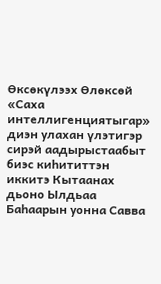Өксөкүлээх Өлөксөй «Саха интеллигенциятыгар» диэн улахан үлэтигэр сирэй аадырыстаабыт биэс киһититтэн иккитэ Кытаанах дьоно Ылдьаа Баһаарын уонна Савва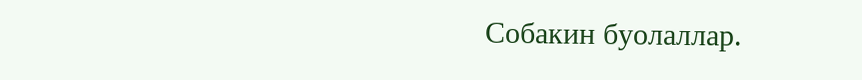Собакин буолаллар.